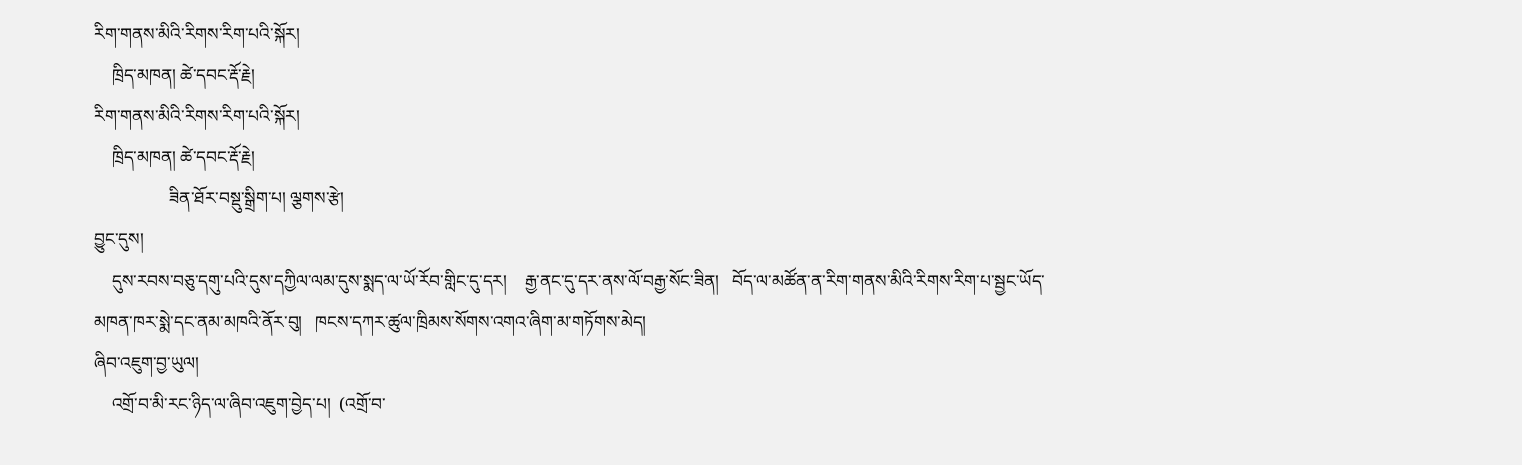རིག་གནས་མིའི་རིགས་རིག་པའི་སྐོར།
    ཁྲིད་མཁན། ཚེ་དབང་རྡོ་རྗེ།
རིག་གནས་མིའི་རིགས་རིག་པའི་སྐོར།
    ཁྲིད་མཁན། ཚེ་དབང་རྡོ་རྗེ།
                 ཟིན་ཐོར་བསྡུ་སྒྲིག་པ། ལྕགས་རྩེ།
བྱུང་དུས།
    དུས་རབས་བཅུ་དགུ་པའི་དུས་དཀྱིལ་ལམ་དུས་སྨད་ལ་ཡོ་རོབ་གླིང་དུ་དར།    རྒྱ་ནང་དུ་དར་ནས་ལོ་བརྒྱ་སོང་ཟིན།   བོད་ལ་མཚོན་ན་རིག་གནས་མིའི་རིགས་རིག་པ་སྦྱང་ཡོད་མཁན་ཁར་སྨེ་དང་ནམ་མཁའི་ནོར་བུ།   ཁངས་དཀར་ཚུལ་ཁྲིམས་སོགས་འགའ་ཞིག་མ་གཏོགས་མེད།
ཞིབ་འཇུག་བྱ་ཡུལ།
    འགྲོ་བ་མི་རང་ཉིད་ལ་ཞིབ་འཇུག་བྱེད་པ།  (འགྲོ་བ་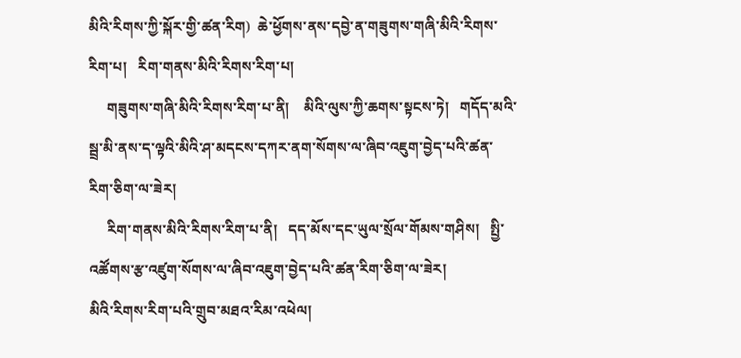མིའི་རིགས་ཀྱི་སྐོར་གྱི་ཚན་རིག)  ཆེ་ཕྱོགས་ནས་དབྱེ་ན་གཟུགས་གཞི་མིའི་རིགས་རིག་པ།   རིག་གནས་མིའི་རིགས་རིག་པ།
     གཟུགས་གཞི་མིའི་རིགས་རིག་པ་ནི།    མིའི་ལུས་ཀྱི་ཆགས་སྟངས་ཏེ།   གདོད་མའི་སྦྲ་མི་ནས་ད་ལྟའི་མིའི་ཤ་མདངས་དཀར་ནག་སོགས་ལ་ཞིབ་འཇུག་བྱེད་པའི་ཚན་རིག་ཅིག་ལ་ཟེར།
     རིག་གནས་མིའི་རིགས་རིག་པ་ནི།   དད་མོས་དང་ཡུལ་སྲོལ་གོམས་གཤིས།   སྤྱི་འཚོགས་རྩ་འཛུག་སོགས་ལ་ཞིབ་འཇུག་བྱེད་པའི་ཚན་རིག་ཅིག་ལ་ཟེར།
མིའི་རིགས་རིག་པའི་གྲུབ་མཐའ་རིམ་འཕེལ།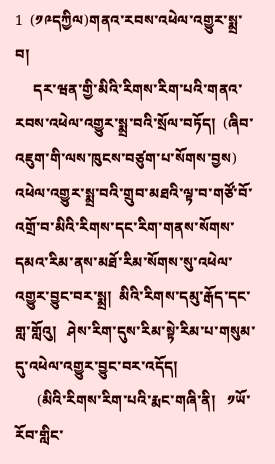1  (༡༩དཀྱིལ)གནའ་རབས་འཕེལ་འགྱུར་སྨྲ་བ།
     དར་ཝན་གྱི་མིའི་རིགས་རིག་པའི་གནའ་རབས་འཕེལ་འགྱུར་སྨྲ་བའི་སྲོལ་བཏོད།  (ཞིབ་འཇུག་གི་ལས་ཁུངས་བཙུག་པ་སོགས་བྱས)   འཕེལ་འགྱུར་སྨྲ་བའི་གྲུབ་མཐའི་ལྟ་བ་གཙོ་བོ་འགྲོ་བ་མིའི་རིགས་དང་རིག་གནས་སོགས་དམའ་རིམ་ནས་མཐོ་རིམ་སོགས་སུ་འཕེལ་འགྱུར་བྱུང་བར་སྨྲ།  མིའི་རིགས་དམུ་རྒོད་དང་གླ་གློའུ།   ཤེས་རིག་དུས་རིམ་སྟེ་རིམ་པ་གསུམ་དུ་འཕེལ་འགྱུར་བྱུང་བར་འདོད།
      (མིའི་རིགས་རིག་པའི་རྨང་གཞི་ནི།   ༡ཡོ་རོབ་གླིང་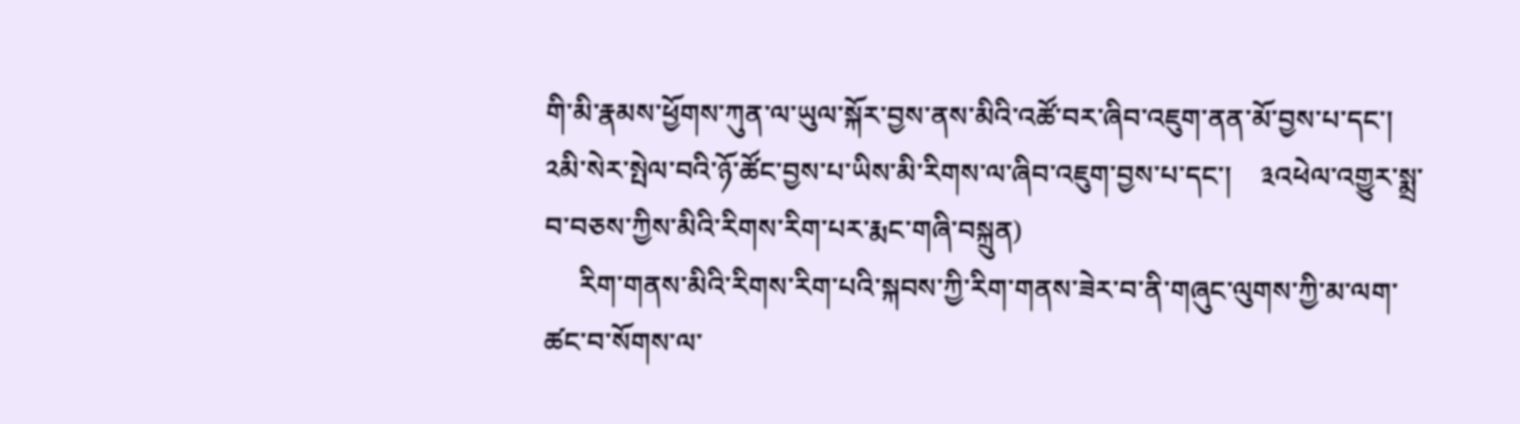གི་མི་རྣམས་ཕྱོགས་ཀུན་ལ་ཡུལ་སྐོར་བྱས་ནས་མིའི་འཚོ་བར་ཞིབ་འཇུག་ནན་མོ་བྱས་པ་དང་།  ༢མི་སེར་སྤེལ་བའི་ཉོ་ཚོང་བྱས་པ་ཡིས་མི་རིགས་ལ་ཞིབ་འཇུག་བྱས་པ་དང་།    ༣འཕེལ་འགྱུར་སྨྲ་བ་བཅས་ཀྱིས་མིའི་རིགས་རིག་པར་རྨང་གཞི་བསྐྲུན)
     རིག་གནས་མིའི་རིགས་རིག་པའི་སྐབས་ཀྱི་རིག་གནས་ཟེར་བ་ནི་གཞུང་ལུགས་ཀྱི་མ་ལག་ཚང་བ་སོགས་ལ་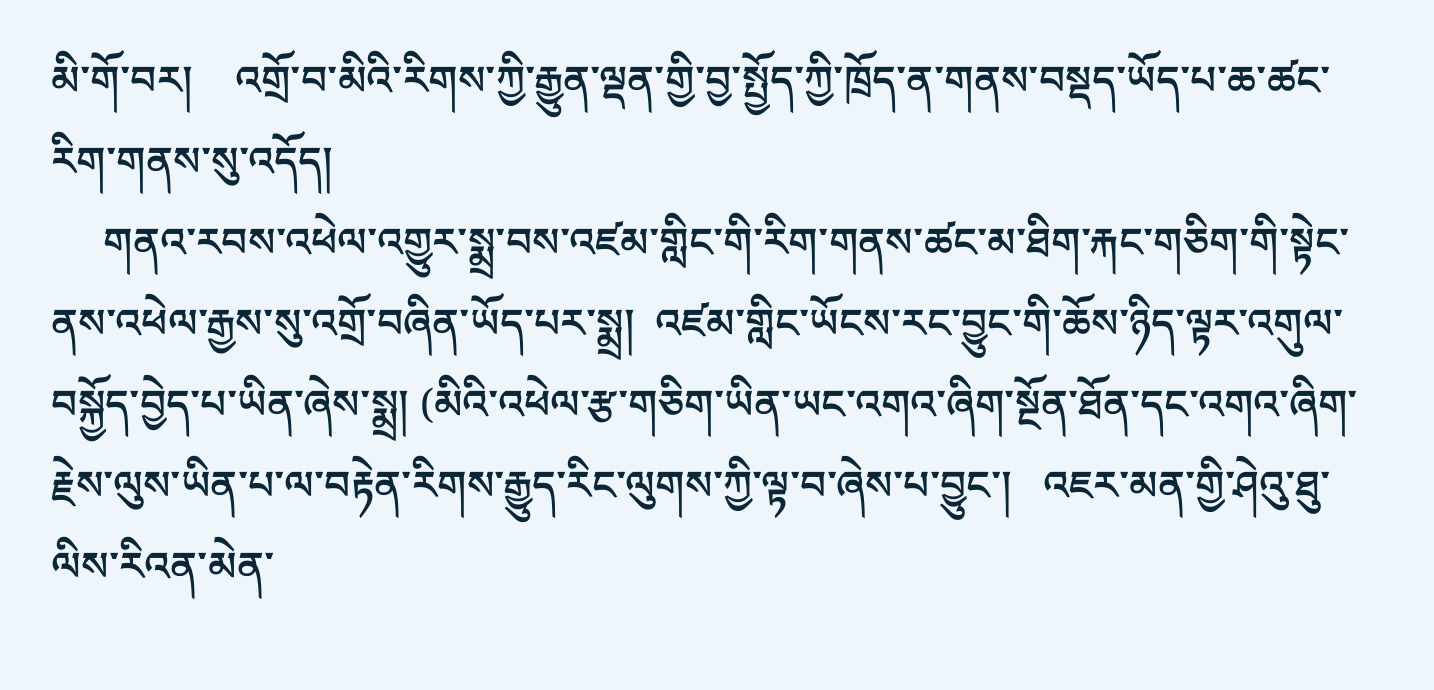མི་གོ་བར།    འགྲོ་བ་མིའི་རིགས་ཀྱི་རྒྱུན་ལྡན་གྱི་བྱ་སྤྱོད་ཀྱི་ཁྲོད་ན་གནས་བསྡད་ཡོད་པ་ཆ་ཚང་རིག་གནས་སུ་འདོད།
     གནའ་རབས་འཕེལ་འགྱུར་སྨྲ་བས་འཛམ་གླིང་གི་རིག་གནས་ཚང་མ་ཐིག་རྐང་གཅིག་གི་སྟེང་ནས་འཕེལ་རྒྱས་སུ་འགྲོ་བཞིན་ཡོད་པར་སྨྲ།  འཛམ་གླིང་ཡོངས་རང་བྱུང་གི་ཆོས་ཉིད་ལྟར་འགུལ་བསྐྱོད་བྱེད་པ་ཡིན་ཞེས་སྨྲ། (མིའི་འཕེལ་རྩ་གཅིག་ཡིན་ཡང་འགའ་ཞིག་སྔོན་ཐོན་དང་འགའ་ཞིག་རྗེས་ལུས་ཡིན་པ་ལ་བརྟེན་རིགས་རྒྱུད་རིང་ལུགས་ཀྱི་ལྟ་བ་ཞེས་པ་བྱུང་།   འཇར་མན་གྱི་ཤེའུ་ཐུ་ལིས་རིའན་མེན་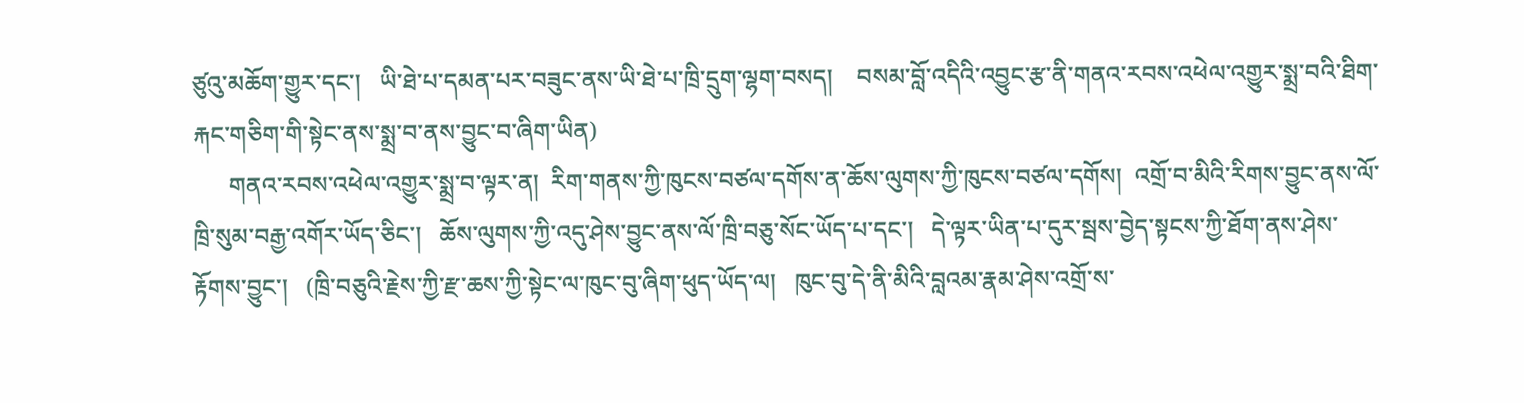ཙུའུ་མཆོག་གྱུར་དང་།   ཡི་ཐེ་པ་དམན་པར་བཟུང་ནས་ཡི་ཐེ་པ་ཁྲི་དྲུག་ལྷག་བསད།    བསམ་བློ་འདིའི་འབྱུང་རྩ་ནི་གནའ་རབས་འཕེལ་འགྱུར་སྨྲ་བའི་ཐིག་རྐང་གཅིག་གི་སྟེང་ནས་སྨྲ་བ་ནས་བྱུང་བ་ཞིག་ཡིན)
      གནའ་རབས་འཕེལ་འགྱུར་སྨྲ་བ་ལྟར་ན།  རིག་གནས་ཀྱི་ཁུངས་བཙལ་དགོས་ན་ཆོས་ལུགས་ཀྱི་ཁུངས་བཙལ་དགོས།  འགྲོ་བ་མིའི་རིགས་བྱུང་ནས་ལོ་ཁྲི་སུམ་བརྒྱ་འགོར་ཡོད་ཅིང་།   ཆོས་ལུགས་ཀྱི་འདུ་ཤེས་བྱུང་ནས་ལོ་ཁྲི་བཅུ་སོང་ཡོད་པ་དང་།   དེ་ལྟར་ཡིན་པ་དུར་སྦས་བྱེད་སྟངས་ཀྱི་ཐོག་ནས་ཤེས་རྟོགས་བྱུང་།   (ཁྲི་བཅུའི་རྗེས་ཀྱི་རྫ་ཆས་ཀྱི་སྟེང་ལ་ཁུང་བུ་ཞིག་ཕུད་ཡོད་ལ།   ཁུང་བུ་དེ་ནི་མིའི་བླའམ་རྣམ་ཤེས་འགྲོ་ས་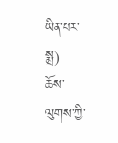ཡིན་པར་སྨྲ)   ཆོས་ལུགས་ཀྱི་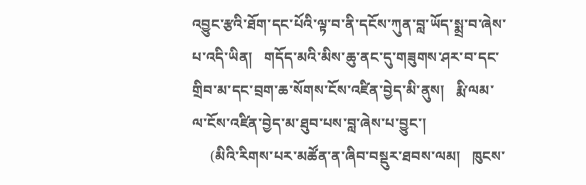འབྱུང་རྩའི་ཐོག་དང་པོའི་ལྟ་བ་ནི་དངོས་ཀུན་བླ་ཡོད་སྨྲ་བ་ཞེས་པ་འདི་ཡིན།   གདོད་མའི་མིས་ཆུ་ནང་དུ་གཟུགས་ཤར་བ་དང་གྲིབ་མ་དང་བྲག་ཆ་སོགས་ངོས་འཛིན་བྱེད་མི་ནུས།   རྨི་ལམ་ལ་ངོས་འཛིན་བྱེད་མ་ཐུབ་པས་བླ་ཞེས་པ་བྱུང་།
     (མིའི་རིགས་པར་མཚོན་ན་ཞིབ་བསྡུར་ཐབས་ལམ།   ཁུངས་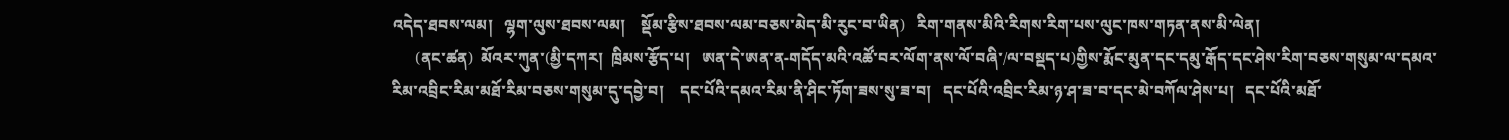འདེད་ཐབས་ལམ།   ལྷག་ལུས་ཐབས་ལམ།    སྡོམ་རྩིས་ཐབས་ལམ་བཅས་མེད་མི་རུང་བ་ཡིན)   རིག་གནས་མིའི་རིགས་རིག་པས་ལུང་ཁས་གཏན་ནས་མི་ལེན།
      (ནང་ཚན)  མོའར་ཀུན་(མྱི་དཀར།  ཁྲིམས་རྩོད་པ།   ཨན་དེ་ཨན་ན-གདོད་མའི་འཚོ་བར་ལོག་ནས་ལོ་བཞི་/ལ་བསྡད་པ)གྱིས་རྨོང་མུན་དང་དམུ་རྒོད་དང་ཤེས་རིག་བཅས་གསུམ་ལ་དམའ་རིམ་འབྲིང་རིམ་མཐོ་རིམ་བཅས་གསུམ་དུ་དབྱེ་བ།    དང་པོའི་དམའ་རིམ་ནི་ཤིང་ཏོག་ཟས་སུ་ཟ་བ།   དང་པོའི་འབྲིང་རིམ་ཉ་ཤ་ཟ་བ་དང་མེ་བཀོལ་ཤེས་པ།   དང་པོའི་མཐོ་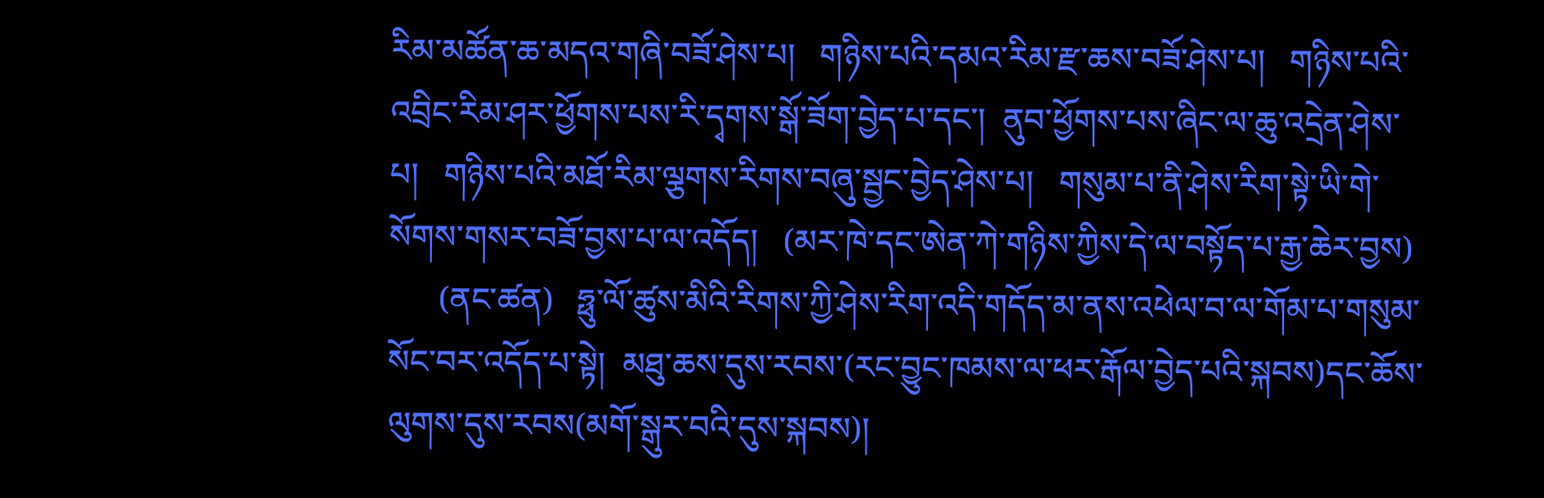རིམ་མཚོན་ཆ་མདའ་གཞི་བཟོ་ཤེས་པ།   གཉིས་པའི་དམའ་རིམ་རྫ་ཆས་བཟོ་ཤེས་པ།   གཉིས་པའི་འབྲིང་རིམ་ཤར་ཕྱོགས་པས་རི་དྭགས་སྒོ་ཟོག་བྱེད་པ་དང་།  ནུབ་ཕྱོགས་པས་ཞིང་ལ་ཆུ་འདྲེན་ཤེས་པ།   གཉིས་པའི་མཐོ་རིམ་ལྕགས་རིགས་བཞུ་སྦྱང་བྱེད་ཤེས་པ།   གསུམ་པ་ནི་ཤེས་རིག་སྟེ་ཡི་གེ་སོགས་གསར་བཟོ་བྱས་པ་ལ་འདོད།   (མར་ཁེ་དང་ཨེན་ཀེ་གཉིས་ཀྱིས་དེ་ལ་བསྟོད་པ་རྒྱ་ཆེར་བྱས)
      (ནང་ཚན)   ཧྥུ་ལོ་ཚུས་མིའི་རིགས་ཀྱི་ཤེས་རིག་འདི་གདོད་མ་ནས་འཕེལ་བ་ལ་གོམ་པ་གསུམ་སོང་བར་འདོད་པ་སྟེ།  མཐུ་ཆས་དུས་རབས་(རང་བྱུང་ཁམས་ལ་ཕར་རྒོལ་བྱེད་པའི་སྐབས)དང་ཆོས་ལུགས་དུས་རབས(མགོ་སྒུར་བའི་དུས་སྐབས)།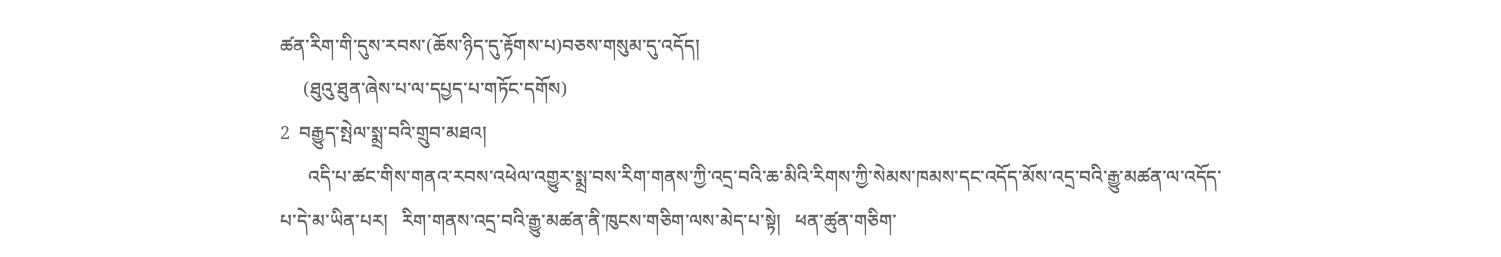ཚན་རིག་གི་དུས་རབས་(ཆོས་ཉིད་དུ་རྟོགས་པ)བཅས་གསུམ་དུ་འདོད།
     (ཐུའུ་ཐུན་ཞེས་པ་ལ་དཔྱད་པ་གཏོང་དགོས)
2  བརྒྱུད་སྤེལ་སྨྲ་བའི་གྲུབ་མཐའ།
      འདི་པ་ཚང་གིས་གནའ་རབས་འཕེལ་འགྱུར་སྨྲ་བས་རིག་གནས་ཀྱི་འདྲ་བའི་ཆ་མིའི་རིགས་ཀྱི་སེམས་ཁམས་དང་འདོད་མོས་འདྲ་བའི་རྒྱུ་མཚན་ལ་འདོད་པ་དེ་མ་ཡིན་པར།   རིག་གནས་འདྲ་བའི་རྒྱུ་མཚན་ནི་ཁུངས་གཅིག་ལས་མེད་པ་སྟེ།   ཕན་ཚུན་གཅིག་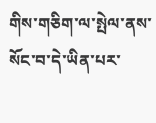གིས་གཅིག་ལ་སྤེལ་ནས་སོང་བ་དེ་ཡིན་པར་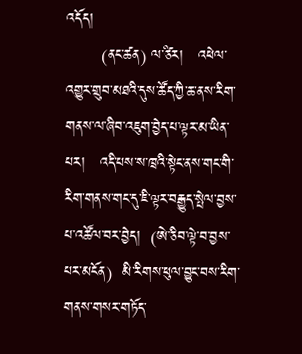འདོད།
       (ནང་ཚན) ལ་ཙིར།   འཕེལ་འགྱུར་གྲུབ་མཐའི་དུས་ཚོད་ཀྱི་ཆ་ནས་རིག་གནས་ལ་ཞིབ་འཇུག་བྱེད་པ་ལྟར་མ་ཡིན་པར།   འདི་པས་ས་ཁྲའི་སྟེང་ནས་གང་གི་རིག་གནས་གང་དུ་ཇི་ལྟར་བརྒྱུད་སྤེལ་བྱས་པ་འཚོལ་བར་བྱེད།  (ཨེ་ཅིབ་ལྟེ་བ་བྱས་པར་མངོན)  མི་རིགས་ཕུལ་བྱུང་བས་རིག་གནས་གསར་གཏོད་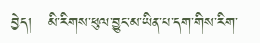བྱེད།   མི་རིགས་ཕུལ་བྱུང་མ་ཡིན་པ་དག་གིས་རིག་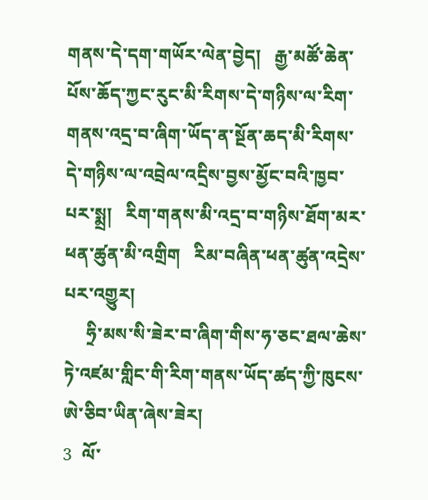གནས་དེ་དག་གཡོར་ལེན་བྱེད།   རྒྱ་མཚོ་ཆེན་པོས་ཆོད་ཀྱང་རུང་མི་རིགས་དེ་གཉིས་ལ་རིག་གནས་འདྲ་བ་ཞིག་ཡོད་ན་སྔོན་ཆད་མི་རིགས་དེ་གཉིས་ལ་འབྲེལ་འདྲིས་བྱས་མྱོང་བའི་ཁྱབ་པར་སྨྲ།   རིག་གནས་མི་འདྲ་བ་གཉིས་ཐོག་མར་ཕན་ཚུན་མི་འགྲིག   རིམ་བཞིན་ཕན་ཚུན་འདྲེས་པར་འགྱུར།
     ཧྲི་མས་སི་ཟེར་བ་ཞིག་གིས་ཧ་ཅང་ཐལ་ཆེས་ཏེ་འཛམ་གླིང་གི་རིག་གནས་ཡོད་ཚད་ཀྱི་ཁུངས་ཨེ་ཅིབ་ཡིན་ཞེས་ཟེར།
3  ལོ་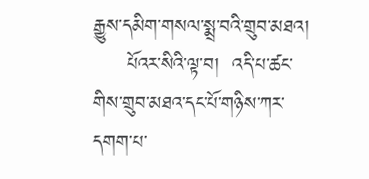རྒྱུས་དམིག་གསལ་སྨྲ་བའི་གྲུབ་མཐའ།
     པོའར་སིའི་ལྟ་བ།  འདི་པ་ཚང་གིས་གྲུབ་མཐའ་དང་པོ་གཉིས་ཀར་དགག་པ་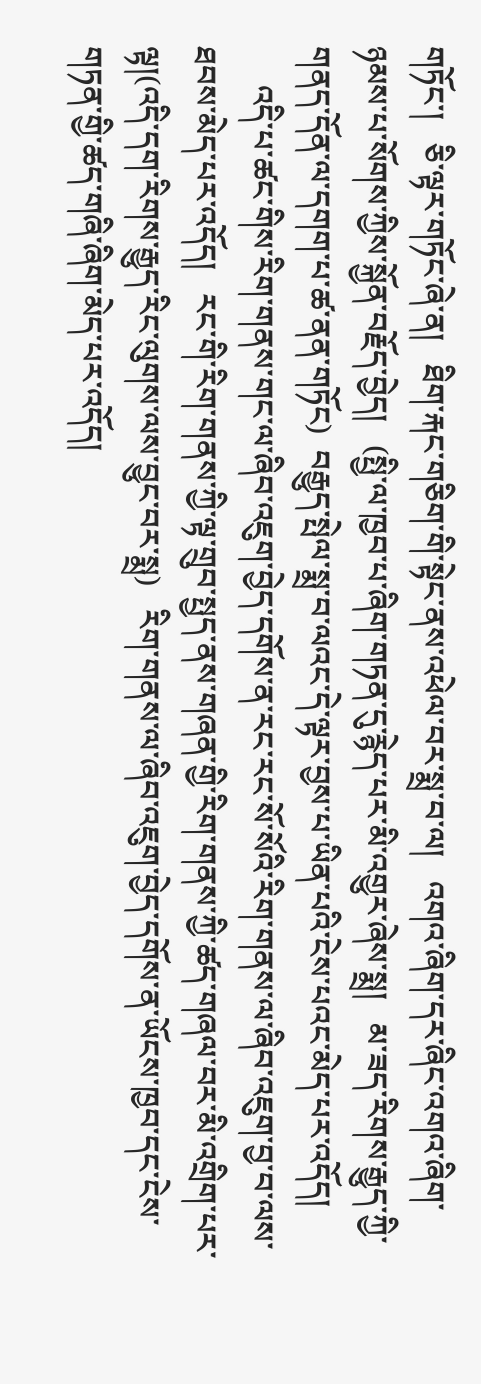གཏོང་།   ཅི་ལྟར་གཏོང་ཞེ་ན།   ཐིག་རྐང་གཅིག་གི་སྟེང་ནས་འཕེལ་བར་སྨྲ་བ་ལ།   འགའ་ཞིག་དར་ཞིང་འགའ་ཞིག་ཉམས་པ་སོགས་ཀྱིས་སྐྱོན་བརྗོད་བྱེད།   (སྤྱི་ལ་ཁྱབ་པ་ཞིག་གཏན་དུ་རྙེད་པར་མི་འགྱུར་ཞེས་སྨྲ།   མ་ཟད་རིགས་རྒྱུད་ཀྱི་གནད་དོན་ལ་དགག་པ་ཚ་ནན་གཏོང)  བརྒྱུད་སྤེལ་སྨྲ་བ་ལའང་དེ་ལྟར་བྱས་པ་ཡིན་པའི་ངེས་པའང་མེད་པར་འདོད།
     འདི་པ་ཚང་གིས་རིག་གནས་གང་ལ་ཞིབ་འཇུག་བྱེད་དགོས་ན་རང་རང་སོ་སོའི་རིག་གནས་ལ་ཞིབ་འཇུག་བྱ་བ་ལས་ཐབས་མེད་པར་འདོད།   རང་གི་རིག་གནས་ཀྱི་ལྟ་གྲུབ་སྤྱད་ནས་གཞན་གྱི་རིག་གནས་ཀྱི་ཚད་གཞལ་བར་མི་འགྲིག་པར་ལྟ།(འདི་དག་རིགས་རྒྱུད་རིང་ལུགས་ལས་བྱུང་བར་སྨྲ)   རིག་གནས་ལ་ཞིབ་འཇུག་བྱེད་དགོས་ན་ཡོངས་ཁྱབ་དང་ངེས་གཏན་གྱི་ཚད་གཞི་ཞིག་མེད་པར་འདོད།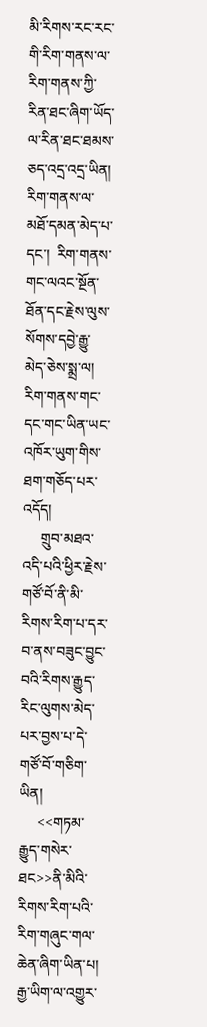མི་རིགས་རང་རང་གི་རིག་གནས་ལ་རིག་གནས་ཀྱི་རིན་ཐང་ཞིག་ཡོད་ལ་རིན་ཐང་ཐམས་ཅད་འདྲ་འདྲ་ཡིན།   རིག་གནས་ལ་མཐོ་དམན་མེད་པ་དང་།  རིག་གནས་གང་ལའང་སྔོན་ཐོན་དང་རྗེས་ལུས་སོགས་དབྱེ་རྒྱུ་མེད་ཅེས་སྨྲ་ལ།   རིག་གནས་གང་དང་གང་ཡིན་ཡང་འཁོར་ཡུག་གིས་ཐག་གཅོད་པར་འདོད།
     གྲུབ་མཐའ་འདི་པའི་ཕྱིར་རྗེས་གཙོ་བོ་ནི་མི་རིགས་རིག་པ་དར་བ་ནས་བཟུང་བྱུང་བའི་རིགས་རྒྱུད་རིང་ལུགས་མེད་པར་བྱས་པ་དེ་གཙོ་བོ་གཅིག་ཡིན།
     <<གཏམ་རྒྱུད་གསེར་ཐང>>ནི་མིའི་རིགས་རིག་པའི་རིག་གཞུང་གལ་ཆེན་ཞིག་ཡིན་པ།  རྒྱ་ཡིག་ལ་འགྱུར་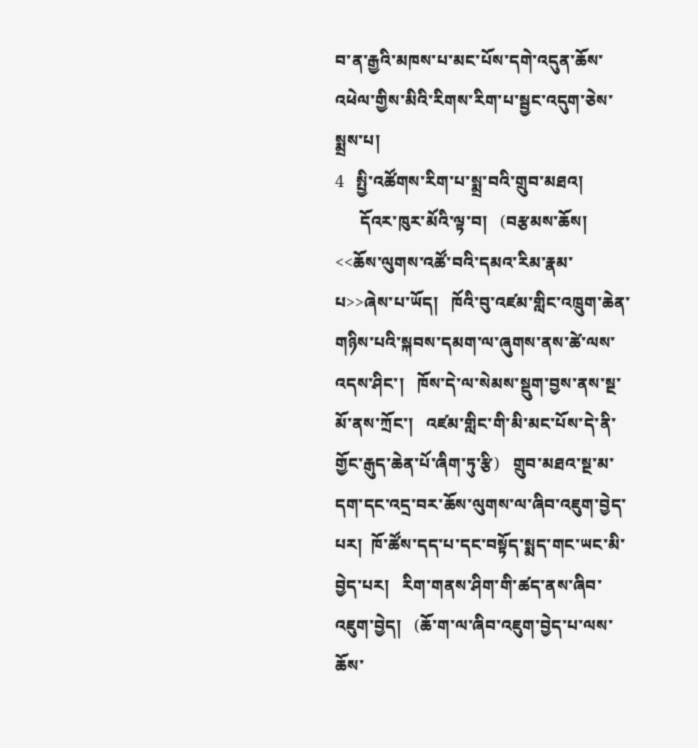བ་ན་རྒྱའི་མཁས་པ་མང་པོས་དགེ་འདུན་ཆོས་འཕེལ་གྱིས་མིའི་རིགས་རིག་པ་སྦྱང་འདུག་ཅེས་སྨྲས་པ།
4   སྤྱི་འཚོགས་རིག་པ་སྨྲ་བའི་གྲུབ་མཐའ།
      དོའར་ཁུར་མོའི་ལྟ་བ།   (བརྩམས་ཆོས།   <<ཆོས་ལུགས་འཚོ་བའི་དམའ་རིམ་རྣམ་པ>>ཞེས་པ་ཡོད།   ཁོའི་བུ་འཛམ་གླིང་འཁྲུག་ཆེན་གཉིས་པའི་སྐབས་དམག་ལ་ཞུགས་ནས་ཚེ་ལས་འདས་ཤིང་།   ཁོས་དེ་ལ་སེམས་སྡུག་བྱས་ནས་སྔ་མོ་ནས་ཀྲོང་།   འཛམ་གླིང་གི་མི་མང་པོས་དེ་ནི་གྱོང་རྒུད་ཆེན་པོ་ཞིག་ཏུ་རྩི)   གྲུབ་མཐའ་སྔ་མ་དག་དང་འདྲ་བར་ཆོས་ལུགས་ལ་ཞིབ་འཇུག་བྱེད་པར།  ཁོ་ཚོས་དད་པ་དང་བསྟོད་སྨད་གང་ཡང་མི་བྱེད་པར།   རིག་གནས་ཤིག་གི་ཚད་ནས་ཞིབ་འཇུག་བྱེད།   (ཆོ་ག་ལ་ཞིབ་འཇུག་བྱེད་པ་ལས་ཆོས་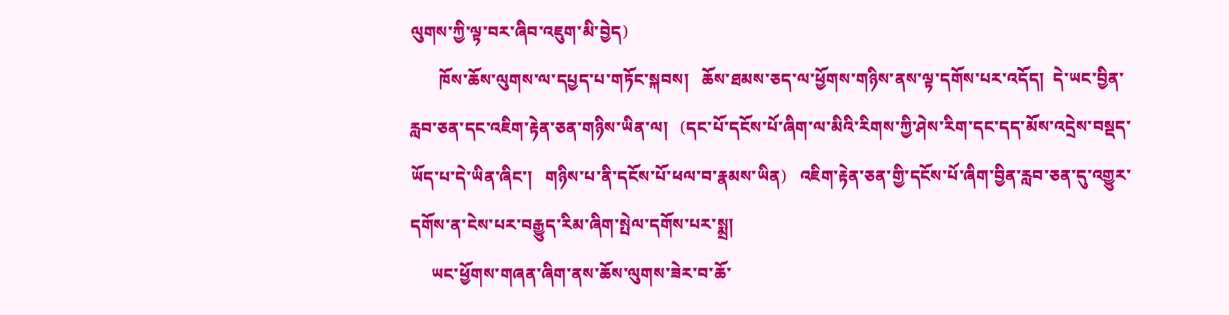ལུགས་ཀྱི་ལྟ་བར་ཞིབ་འཇུག་མི་བྱེད)
       ཁོས་ཆོས་ལུགས་ལ་དཔྱད་པ་གཏོང་སྐབས།   ཆོས་ཐམས་ཅད་ལ་ཕྱོགས་གཉིས་ནས་ལྟ་དགོས་པར་འདོད།  དེ་ཡང་བྱིན་རླབ་ཅན་དང་འཇིག་རྟེན་ཅན་གཉིས་ཡིན་ལ།   (དང་པོ་དངོས་པོ་ཞིག་ལ་མིའི་རིགས་ཀྱི་ཤེས་རིག་དང་དད་མོས་འདྲེས་བསྡད་ཡོད་པ་དེ་ཡིན་ཞིང་།   གཉིས་པ་ནི་དངོས་པོ་ཕལ་བ་རྣམས་ཡིན)   འཇིག་རྟེན་ཅན་གྱི་དངོས་པོ་ཞིག་བྱིན་རླབ་ཅན་དུ་འགྱུར་དགོས་ན་ངེས་པར་བརྒྱུད་རིམ་ཞིག་སྤེལ་དགོས་པར་སྨྲ།
     ཡང་ཕྱོགས་གཞན་ཞིག་ནས་ཆོས་ལུགས་ཟེར་བ་ཆོ་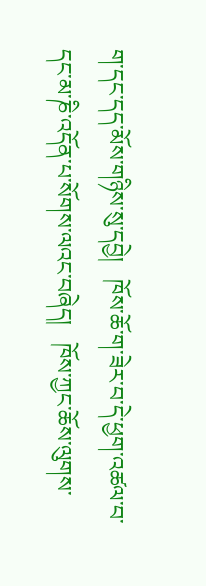ག་དང་དད་མོས་གཉིས་སུ་དབྱེ།   ཁོས་ཆོ་ག་ཟེར་བ་དེ་ཕྱག་འཚལ་བ་དང་མ་ཎི་འདོན་པ་སོགས་ལའང་བཞེད།   ཁོས་ཀྱང་ཆོས་ལུགས་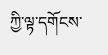ཀྱི་ལྟ་དགོངས་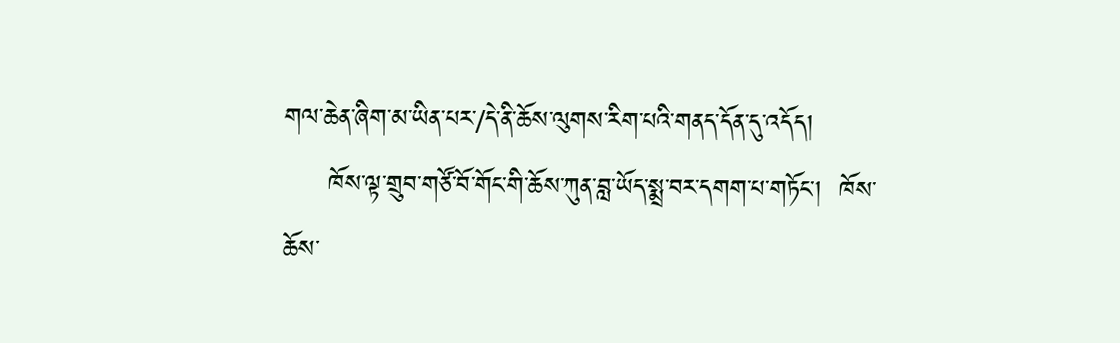གལ་ཆེན་ཞིག་མ་ཡིན་པར་/དེ་ནི་ཆོས་ལུགས་རིག་པའི་གནད་དོན་དུ་འདོད།
     ཁོས་ལྟ་གྲུབ་གཙོ་བོ་གོང་གི་ཆོས་ཀུན་བླ་ཡོད་སྨྲ་བར་དགག་པ་གཏོང་།  ཁོས་ཆོས་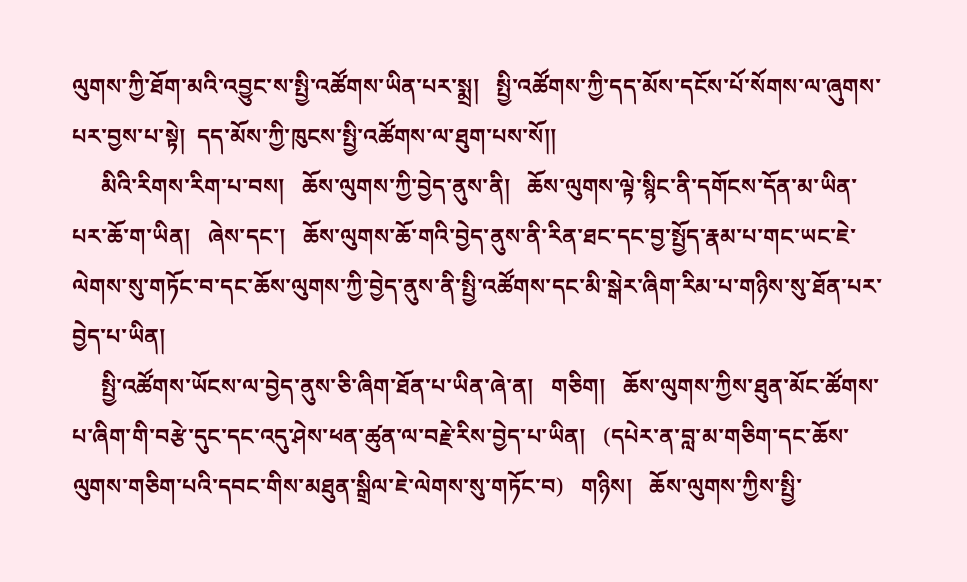ལུགས་ཀྱི་ཐོག་མའི་འབྱུང་ས་སྤྱི་འཚོགས་ཡིན་པར་སྨྲ།   སྤྱི་འཚོགས་ཀྱི་དད་མོས་དངོས་པོ་སོགས་ལ་ཞུགས་པར་བྱས་པ་སྟེ།  དད་མོས་ཀྱི་ཁུངས་སྤྱི་འཚོགས་ལ་ཐུག་པས་སོ།།
     མིའི་རིགས་རིག་པ་བས།   ཆོས་ལུགས་ཀྱི་བྱེད་ནུས་ནི།   ཆོས་ལུགས་ལྟེ་སྙིང་ནི་དགོངས་དོན་མ་ཡིན་པར་ཆོ་ག་ཡིན།   ཞེས་དང་།   ཆོས་ལུགས་ཆོ་གའི་བྱེད་ནུས་ནི་རིན་ཐང་དང་བྱ་སྤྱོད་རྣམ་པ་གང་ཡང་ཇེ་ལེགས་སུ་གཏོང་བ་དང་ཆོས་ལུགས་ཀྱི་བྱེད་ནུས་ནི་སྤྱི་འཚོགས་དང་མི་སྒེར་ཞིག་རིམ་པ་གཉིས་སུ་ཐོན་པར་བྱེད་པ་ཡིན།
     སྤྱི་འཚོགས་ཡོངས་ལ་བྱེད་ནུས་ཅི་ཞིག་ཐོན་པ་ཡིན་ཞེ་ན།   གཅིག།   ཆོས་ལུགས་ཀྱིས་ཐུན་མོང་ཚོགས་པ་ཞིག་གི་བརྩེ་དུང་དང་འདུ་ཤེས་ཕན་ཚུན་ལ་བརྗེ་རིས་བྱེད་པ་ཡིན།   (དཔེར་ན་བླ་མ་གཅིག་དང་ཆོས་ལུགས་གཅིག་པའི་དབང་གིས་མཐུན་སྒྲིལ་ཇེ་ལེགས་སུ་གཏོང་བ)   གཉིས།   ཆོས་ལུགས་ཀྱིས་སྤྱི་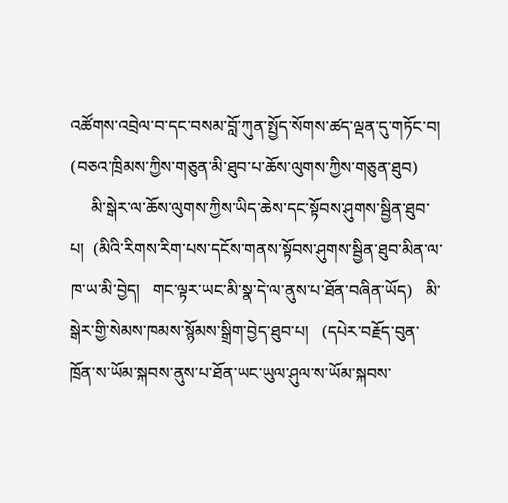འཚོགས་འབྲེལ་བ་དང་བསམ་བློ་ཀུན་སྤྱོད་སོགས་ཚད་ལྡན་དུ་གཏོང་བ།  (བཅའ་ཁྲིམས་ཀྱིས་གཅུན་མི་ཐུབ་པ་ཆོས་ལུགས་ཀྱིས་གཅུན་ཐུབ)
     མི་སྒེར་ལ་ཆོས་ལུགས་ཀྱིས་ཡིད་ཆེས་དང་སྟོབས་ཤུགས་སྦྱིན་ཐུབ་པ།  (མིའི་རིགས་རིག་པས་དངོས་གནས་སྟོབས་ཤུགས་སྦྱིན་ཐུབ་མིན་ལ་ཁ་ཡ་མི་བྱེད།   གང་ལྟར་ཡང་མི་སྣ་དེ་ལ་ནུས་པ་ཐོན་བཞིན་ཡོད)   མི་སྒེར་གྱི་སེམས་ཁམས་སྙོམས་སྒྲིག་བྱེད་ཐུབ་པ།   (དཔེར་བརྗོད་བུན་ཁྲོན་ས་ཡོམ་སྐབས་ནུས་པ་ཐོན་ཡང་ཡུལ་ཤུལ་ས་ཡོམ་སྐབས་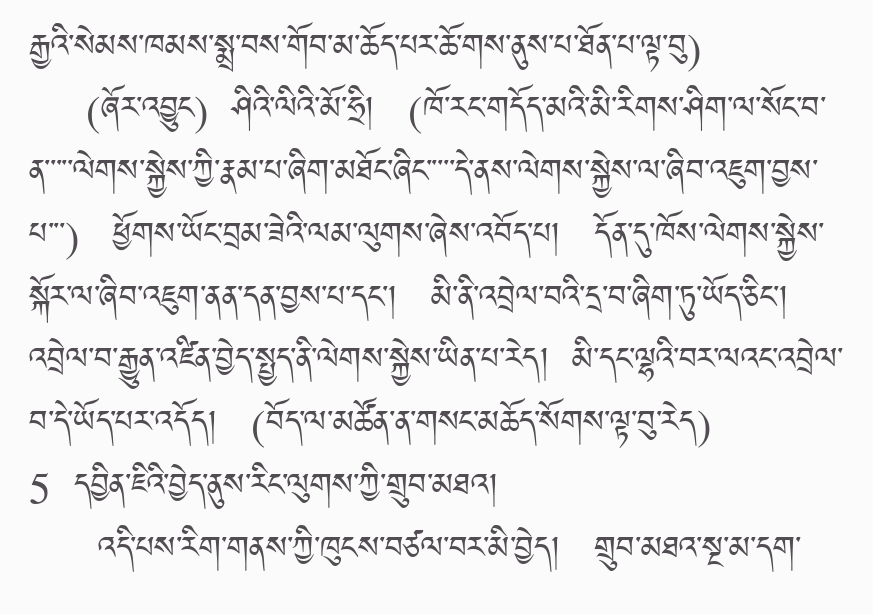རྒྱའི་སེམས་ཁམས་སྨྲ་བས་གོབ་མ་ཆོད་པར་ཆོ་གས་ནུས་པ་ཐོན་པ་ལྟ་བུ)
     (ཞོར་འབྱུང)  ཤིའི་ལིའི་མོ་ཧྲི།   (ཁོ་རང་གདོད་མའི་མི་རིགས་ཤིག་ལ་སོང་བ་ན་་་་་ལེགས་སྐྱེས་ཀྱི་རྣམ་པ་ཞིག་མཐོང་ཞིང་་་་་དེ་ནས་ལེགས་སྐྱེས་ལ་ཞིབ་འཇུག་བྱས་པ་་་)   ཕྱོགས་ཡོང་བྲམ་ཟེའི་ལམ་ལུགས་ཞེས་འབོད་པ།   དོན་དུ་ཁོས་ལེགས་སྐྱེས་སྐོར་ལ་ཞིབ་འཇུག་ནན་དན་བྱས་པ་དང་།   མི་ནི་འབྲེལ་བའི་དྲ་བ་ཞིག་ཏུ་ཡོད་ཅིང་།   འབྲེལ་བ་རྒྱུན་འཛིན་བྱེད་སྤྱད་ནི་ལེགས་སྐྱེས་ཡིན་པ་རེད།  མི་དང་ལྷའི་བར་ལའང་འབྲེལ་བ་དེ་ཡོད་པར་འདོད།   (བོད་ལ་མཚོན་ན་གསང་མཆོད་སོགས་ལྟ་བུ་རེད)
5  དབྱིན་ཇིའི་བྱེད་ནུས་རིང་ལུགས་ཀྱི་གྲུབ་མཐའ།
      འདི་པས་རིག་གནས་ཀྱི་ཁུངས་བཙལ་བར་མི་བྱེད།   གྲུབ་མཐའ་སྔ་མ་དག་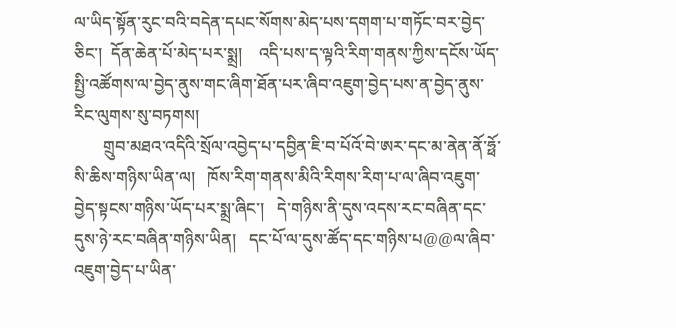ལ་ཡིད་སྟོན་རུང་བའི་བདེན་དཔང་སོགས་མེད་པས་དགག་པ་གཏོང་བར་བྱེད་ཅིང་།  དོན་ཆེན་པོ་མེད་པར་སྨྲ།    འདི་པས་ད་ལྟའི་རིག་གནས་ཀྱིས་དངོས་ཡོད་སྤྱི་འཚོགས་ལ་བྱེད་ནུས་གང་ཞིག་ཐོན་པར་ཞིབ་འཇུག་བྱེད་པས་ན་བྱེད་ནུས་རིང་ལུགས་སུ་བཏགས།
       གྲུབ་མཐའ་འདིའི་སྲོལ་འབྱེད་པ་དབྱིན་ཇི་བ་པོའོ་བེ་ཨར་དང་མ་ནེན་ནོ་ཧྥོ་སི་ཆིས་གཉིས་ཡིན་ལ།   ཁོས་རིག་གནས་མིའི་རིགས་རིག་པ་ལ་ཞིབ་འཇུག་བྱེད་སྟངས་གཉིས་ཡོད་པར་སྨྲ་ཞིང་།   དེ་གཉིས་ནི་དུས་འདས་རང་བཞིན་དང་དུས་ཉེ་རང་བཞིན་གཉིས་ཡིན།   དང་པོ་ལ་དུས་ཚོད་དང་གཉིས་པ@@ལ་ཞིབ་འཇུག་བྱེད་པ་ཡིན་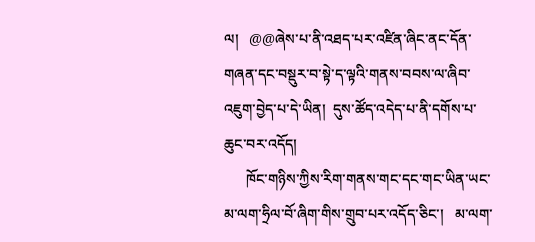ལ།   @@ཞེས་པ་ནི་འཐད་པར་འཛིན་ཞིང་ནང་དོན་གཞན་དང་བསྡུར་བ་སྟེ་ད་ལྟའི་གནས་བབས་ལ་ཞིབ་འཇུག་བྱེད་པ་དེ་ཡིན།  དུས་ཚོད་འདེད་པ་ནི་དགོས་པ་ཆུང་བར་འདོད།
      ཁོང་གཉིས་ཀྱིས་རིག་གནས་གང་དང་གང་ཡིན་ཡང་མ་ལག་ཧྲིལ་བོ་ཞིག་གིས་གྲུབ་པར་འདོད་ཅིང་།   མ་ལག་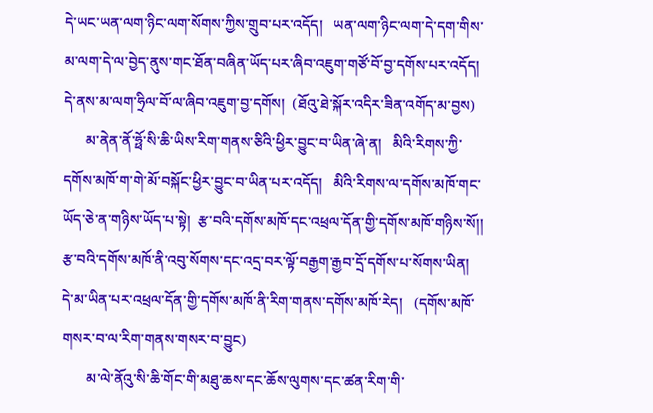དེ་ཡང་ཡན་ལག་ཉིང་ལག་སོགས་ཀྱིས་གྲུབ་པར་འདོད།   ཡན་ལག་ཉིང་ལག་དེ་དག་གིས་མ་ལག་དེ་ལ་བྱེད་ནུས་གང་ཐོན་བཞིན་ཡོད་པར་ཞིབ་འཇུག་གཙོ་བོ་བྱ་དགོས་པར་འདོད།   དེ་ནས་མ་ལག་ཧྲིལ་བོ་ལ་ཞིབ་འཇུག་བྱ་དགོས།  (ཐོའུ་ཐེ་སྐོར་འདིར་ཟིན་འགོད་མ་བྱས)
      མ་ནེན་ནོ་ཧྥོ་སི་ཆི་ཡིས་རིག་གནས་ཅིའི་ཕྱིར་བྱུང་བ་ཡིན་ཞེ་ན།   མིའི་རིགས་ཀྱི་དགོས་མཁོ་ག་གེ་མོ་བསྐོང་ཕྱིར་བྱུང་བ་ཡིན་པར་འདོད།   མིའི་རིགས་ལ་དགོས་མཁོ་གང་ཡོད་ཅེ་ན་གཉིས་ཡོད་པ་སྟེ།  རྩ་བའི་དགོས་མཁོ་དང་འཕྲལ་དོན་གྱི་དགོས་མཁོ་གཉིས་སོ།།   རྩ་བའི་དགོས་མཁོ་ནི་འབུ་སོགས་དང་འདྲ་བར་ལྟོ་བརྒྱག་རྒྱབ་དྲོ་དགོས་པ་སོགས་ཡིན།   དེ་མ་ཡིན་པར་འཕྲལ་དོན་གྱི་དགོས་མཁོ་ནི་རིག་གནས་དགོས་མཁོ་རེད།   (དགོས་མཁོ་གསར་བ་ལ་རིག་གནས་གསར་བ་བྱུང)
       མ་ལེ་ནོའུ་སི་ཆི་གོང་གི་མཐུ་ཆས་དང་ཆོས་ལུགས་དང་ཚན་རིག་གི་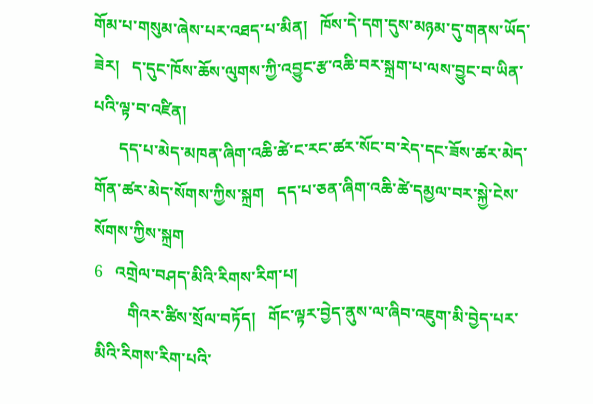གོམ་པ་གསུམ་ཞེས་པར་འཐད་པ་མིན།   ཁོས་དེ་དག་དུས་མཉམ་དུ་གནས་ཡོད་ཟེར།   ད་དུང་ཁོས་ཆོས་ལུགས་ཀྱི་འབྱུང་རྩ་འཆི་བར་སྐྲག་པ་ལས་བྱུང་བ་ཡིན་པའི་ལྟ་བ་འཛིན།
      དད་པ་མེད་མཁན་ཞིག་འཆི་ཚེ་ང་རང་ཚར་སོང་བ་རེད་དང་ཟོས་ཚར་མེད་གོན་ཚར་མེད་སོགས་ཀྱིས་སྐྲག   དད་པ་ཅན་ཞིག་འཆི་ཚེ་དམྱལ་བར་སྐྱེ་ངེས་སོགས་ཀྱིས་སྐྲག
6   འགྲེལ་བཤད་མིའི་རིགས་རིག་པ།
        གིའར་ཚིས་སྲོལ་བཏོད།   གོང་ལྟར་བྱེད་ནུས་ལ་ཞིབ་འཇུག་མི་བྱེད་པར་མིའི་རིགས་རིག་པའི་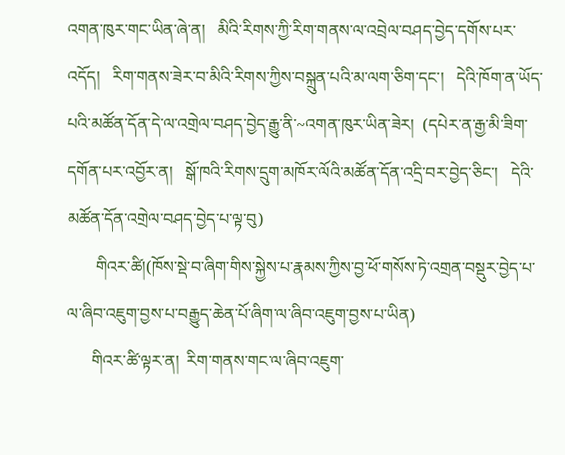འགན་ཁུར་གང་ཡིན་ཞེ་ན།   མིའི་རིགས་ཀྱི་རིག་གནས་ལ་འབྲེལ་བཤད་བྱེད་དགོས་པར་འདོད།   རིག་གནས་ཟེར་བ་མིའི་རིགས་ཀྱིས་བསྐྲུན་པའི་མ་ལག་ཅིག་དང་།   དེའི་ཁོག་ན་ཡོད་པའི་མཚོན་དོན་དེ་ལ་འགྲེལ་བཤད་བྱེད་རྒྱུ་ནི་~འགན་ཁུར་ཡིན་ཟེར།  (དཔེར་ན་རྒྱ་མི་ཟིག་དགོན་པར་འབྱོར་ན།   སྒོ་ཁའི་རིགས་དྲུག་མཁོར་ལོའི་མཚོན་དོན་འདྲི་བར་བྱེད་ཅིང་།   དེའི་མཚོན་དོན་འགྲེལ་བཤད་བྱེད་པ་ལྟ་བུ)
       གིའར་ཚི།(ཁོས་སྡེ་བ་ཞིག་གིས་སྐྱེས་པ་རྣམས་ཀྱིས་བྱ་ཕོ་གསོས་ཏེ་འགྲན་བསྡུར་བྱེད་པ་ལ་ཞིབ་འཇུག་བྱས་པ་བརྒྱུད་ཆེན་པོ་ཞིག་ལ་ཞིབ་འཇུག་བྱས་པ་ཡིན)
      གིའར་ཚི་ལྟར་ན།  རིག་གནས་གང་ལ་ཞིབ་འཇུག་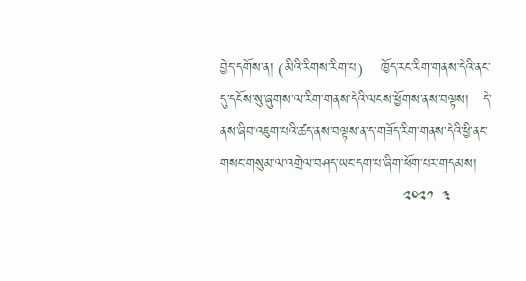བྱེད་དགོས་ན། (མིའི་རིགས་རིག་པ)    ཁྱོད་རང་རིག་གནས་དེའི་ནང་དུ་དངོས་སུ་ཞུགས་ལ་རིག་གནས་དེའི་ལངས་ཕྱོགས་ནས་བལྟས།   དེ་ནས་ཞིབ་འཇུག་པའི་ཚད་ནས་བལྟས་ན་ད་གཟོད་རིག་གནས་དེའི་ཕྱི་ནང་གསང་གསུམ་ལ་འགྲེལ་བཤད་ཡང་དག་པ་ཞིག་ཕོག་པར་གདམས།
                                       ༢༠༢༡  ༣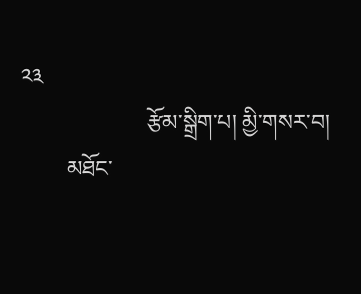༢༣
                      རྩོམ་སྒྲིག་པ། མྱི་གསར་བ།
        མཐོང་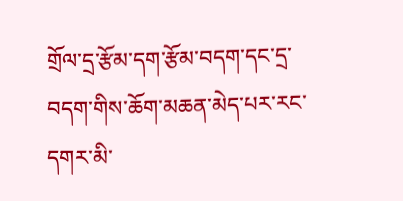གྲོལ་དྲ་རྩོམ་དག་རྩོམ་བདག་དང་དྲ་བདག་གིས་ཆོག་མཆན་མེད་པར་རང་དགར་མི་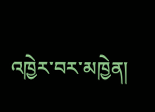འཁྱེར་བར་མཁྱེན།